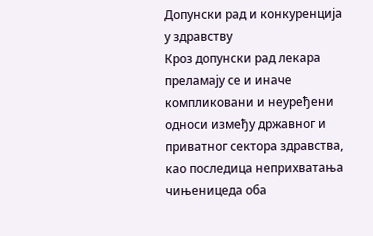Допунски рад и конкуренција у здравству
Кроз допунски рад лекара преламају се и иначе компликовани и неуређени односи између државног и приватног сектора здравства, као последица неприхватања чињеницеда оба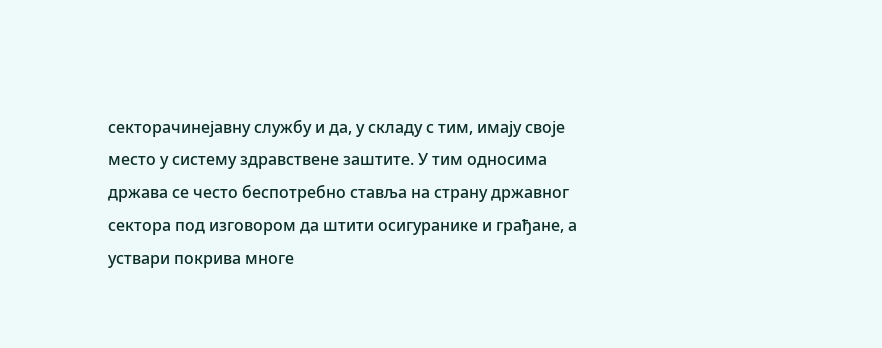секторачинејавну службу и да, у складу с тим, имају своје место у систему здравствене заштите. У тим односима држава се често беспотребно ставља на страну државног сектора под изговором да штити осигуранике и грађане, а уствари покрива многе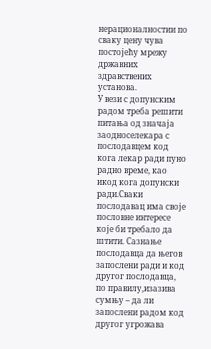нерационалностии по сваку цену чува постојећу мрежу државних здравствених установа.
У вези с допунским радом треба решити питања од значаја заодноселекара с послодавцем код кога лекар ради пуно радно време, као икод кога допунски ради.Сваки послодавац има своје пословне интересе које би требало да штити. Сазнање послодавца да његов запослени ради и код другог послодавца, по правилу,изазива сумњу – да ли запослени радом код другог угрожава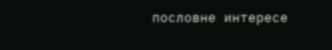пословне интересе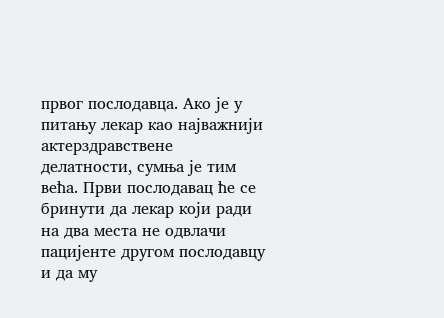првог послодавца. Ако је у питању лекар као најважнији актерздравствене делатности, сумња је тим већа. Први послодавац ће се бринути да лекар који ради на два места не одвлачи пацијенте другом послодавцу и да му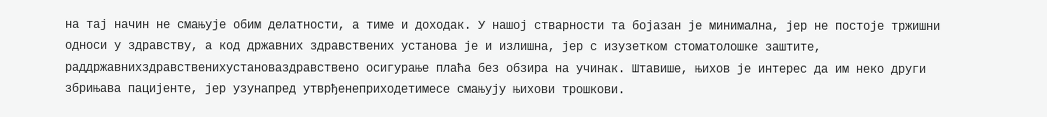на тај начин не смањује обим делатности, а тиме и доходак. У нашој стварности та бојазан је минимална, јер не постоје тржишни односи у здравству, а код државних здравствених установа је и излишна, јер с изузетком стоматолошке заштите, раддржавнихздравственихустановаздравствено осигурање плаћа без обзира на учинак. Штавише, њихов је интерес да им неко други збрињава пацијенте, јер узунапред утврђенеприходетимесе смањују њихови трошкови.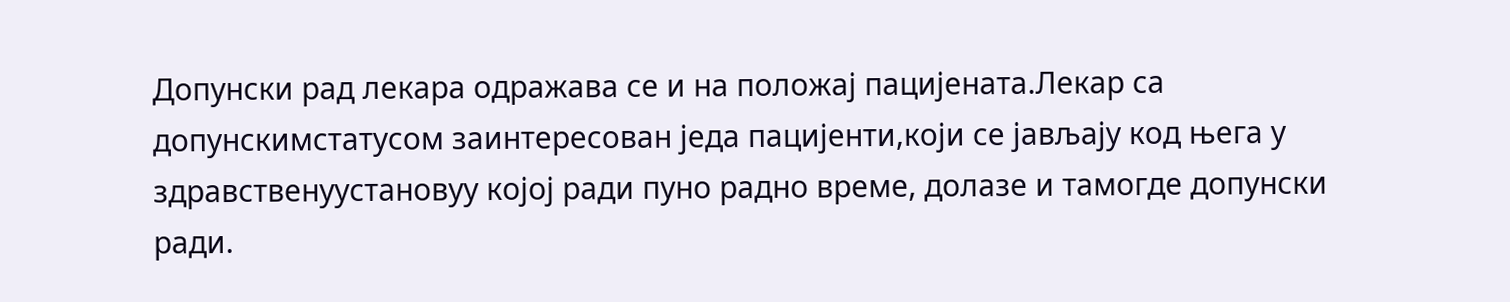Допунски рад лекара одражава се и на положај пацијената.Лекар са допунскимстатусом заинтересован једа пацијенти,који се јављају код њега у здравственуустановуу којој ради пуно радно време, долазе и тамогде допунски ради.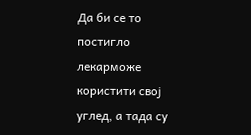Да би се то постигло лекарможе користити свој углед, а тада су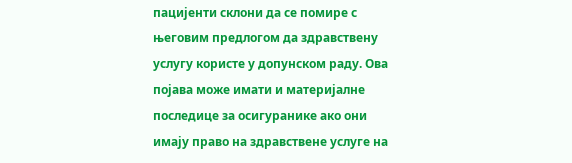пацијенти склони да се помире с његовим предлогом да здравствену услугу користе у допунском раду. Ова појава може имати и материјалне последице за осигуранике ако они имају право на здравствене услуге на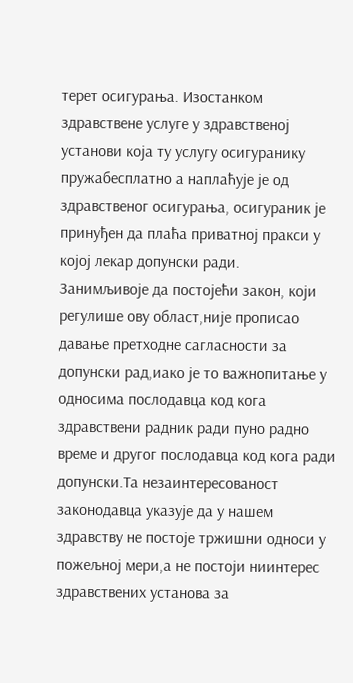терет осигурања. Изостанком здравствене услуге у здравственој установи која ту услугу осигуранику пружабесплатно а наплаћује је од здравственог осигурања, осигураник је принуђен да плаћа приватној пракси у којој лекар допунски ради.
Занимљивоје да постојећи закон, који регулише ову област,није прописао давање претходне сагласности за допунски рад,иако је то важнопитање у односима послодавца код кога здравствени радник ради пуно радно време и другог послодавца код кога ради допунски.Та незаинтересованост законодавца указује да у нашем здравству не постоје тржишни односи у пожељној мери,а не постоји ниинтерес здравствених установа за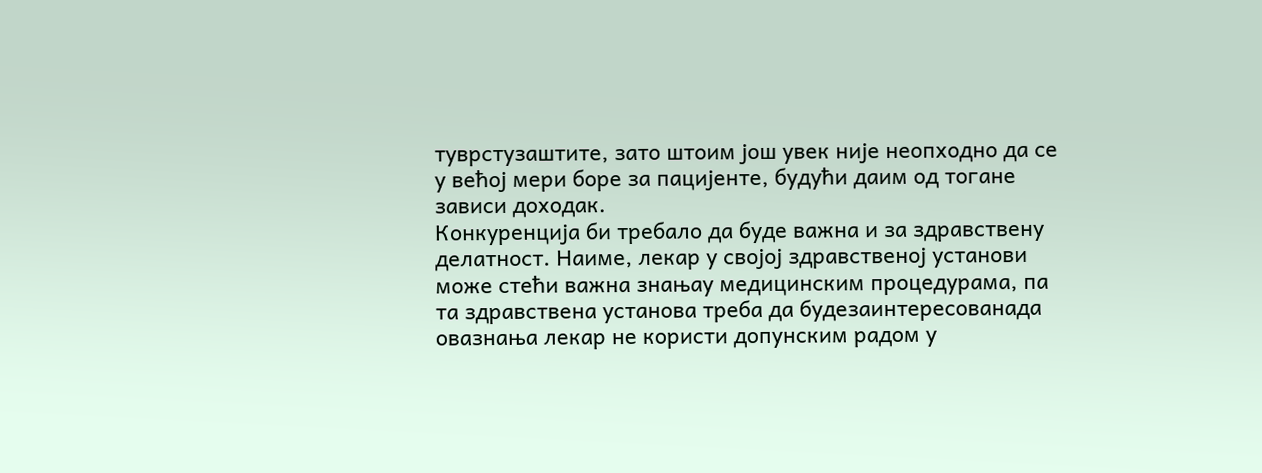туврстузаштите, зато штоим још увек није неопходно да се у већој мери боре за пацијенте, будући даим од тогане зависи доходак.
Конкуренција би требало да буде важна и за здравствену делатност. Наиме, лекар у својој здравственој установи може стећи важна знањау медицинским процедурама, па та здравствена установа треба да будезаинтересованада овазнања лекар не користи допунским радом у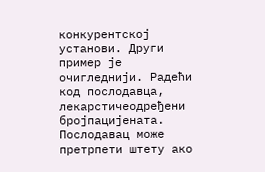конкурентској установи. Други пример је очигледнији. Радећи код послодавца, лекарстичеодређени бројпацијената. Послодавац може претрпети штету ако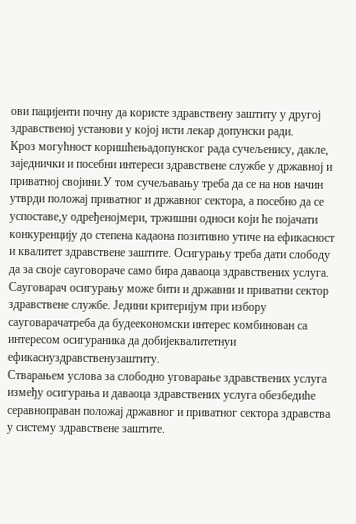ови пацијенти почну да користе здравствену заштиту у другој здравственој установи у којој исти лекар допунски ради.
Кроз могућност коришћењадопунског рада сучељенису, дакле, заједнички и посебни интереси здравствене службе у државној и приватној својини.У том сучељавању треба да се на нов начин утврди положај приватног и државног сектора, а посебно да се успоставе,у одређенојмери, тржишни односи који ће појачати конкуренцију до степена кадаона позитивно утиче на ефикасност и квалитет здравствене заштите. Осигурању треба дати слободу да за своје сауговораче само бира даваоца здравствених услуга. Сауговарач осигурању може бити и државни и приватни сектор здравствене службе. Једини критеријум при избору сауговарачатреба да будеекономски интерес комбинован са интересом осигураника да добијеквалитетнуи ефикаснуздравственузаштиту.
Стварањем услова за слободно уговарање здравствених услуга између осигурања и даваоца здравствених услуга обезбедиће серавноправан положај државног и приватног сектора здравства у систему здравствене заштите.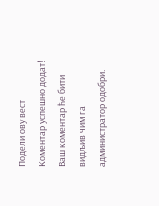Подели ову вест
Комeнтар успeшно додат!
Ваш комeнтар ћe бити видљив чим га администратор одобри.